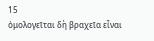15
ὁμολογεῖται δὴ βραχεῖα εἶναι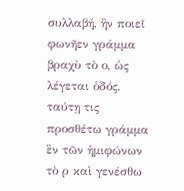συλλαβή, ἣν ποιεῖ φωνῆεν γράμμα βραχὺ τὸ ο, ὡς λέγεται ὁδός. ταύτῃ τις προσθέτω γράμμα ἓν τῶν ἡμιφώνων τὸ ρ καὶ γενέσθω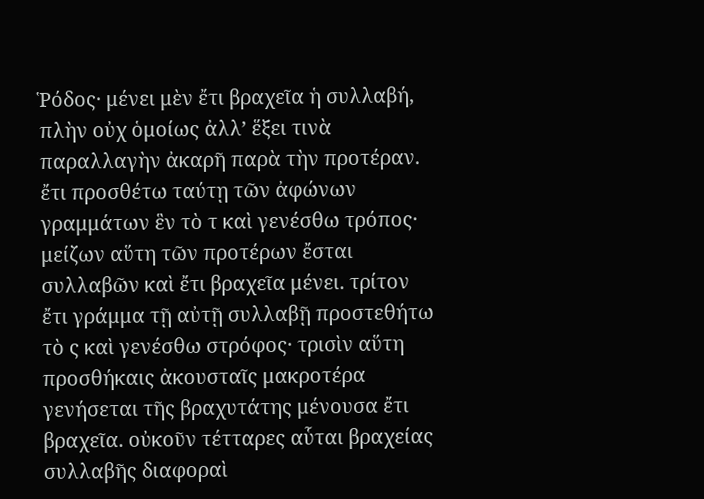Ῥόδος· μένει μὲν ἔτι βραχεῖα ἡ συλλαβή, πλὴν οὐχ ὁμοίως ἀλλʼ ἕξει τινὰ παραλλαγὴν ἀκαρῆ παρὰ τὴν προτέραν. ἔτι προσθέτω ταύτῃ τῶν ἀφώνων γραμμάτων ἓν τὸ τ καὶ γενέσθω τρόπος· μείζων αὕτη τῶν προτέρων ἔσται συλλαβῶν καὶ ἔτι βραχεῖα μένει. τρίτον ἔτι γράμμα τῇ αὐτῇ συλλαβῇ προστεθήτω τὸ ς καὶ γενέσθω στρόφος· τρισὶν αὕτη προσθήκαις ἀκουσταῖς μακροτέρα γενήσεται τῆς βραχυτάτης μένουσα ἔτι βραχεῖα. οὐκοῦν τέτταρες αὗται βραχείας συλλαβῆς διαφοραὶ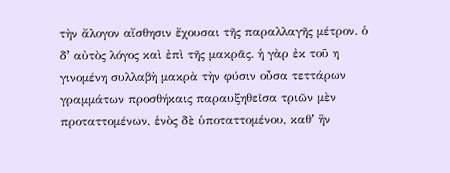τὴν ἄλογον αἴσθησιν ἔχουσαι τῆς παραλλαγῆς μέτρον. ὁ δʼ αὐτὸς λόγος καὶ ἐπὶ τῆς μακρᾶς. ἡ γὰρ ἐκ τοῦ η γινομένη συλλαβὴ μακρὰ τὴν φύσιν οὖσα τεττάρων γραμμάτων προσθήκαις παραυξηθεῖσα τριῶν μὲν προταττομένων, ἑνὸς δὲ ὑποταττομένου, καθʼ ἣν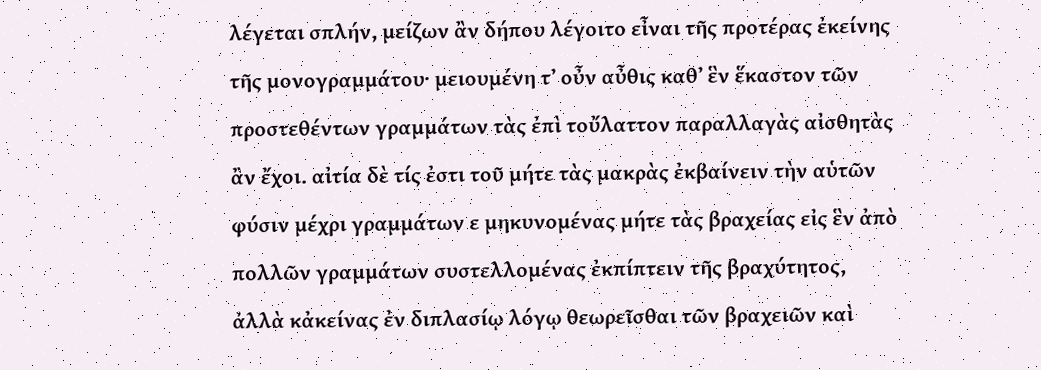λέγεται σπλήν, μείζων ἂν δήπου λέγοιτο εἶναι τῆς προτέρας ἐκείνης τῆς μονογραμμάτου· μειουμένη τʼ οὖν αὖθις καθʼ ἓν ἕκαστον τῶν προστεθέντων γραμμάτων τὰς ἐπὶ τοὔλαττον παραλλαγὰς αἰσθητὰς ἂν ἔχοι. αἰτία δὲ τίς ἐστι τοῦ μήτε τὰς μακρὰς ἐκβαίνειν τὴν αὑτῶν φύσιν μέχρι γραμμάτων ε μηκυνομένας μήτε τὰς βραχείας εἰς ἓν ἀπὸ πολλῶν γραμμάτων συστελλομένας ἐκπίπτειν τῆς βραχύτητος, ἀλλὰ κἀκείνας ἐν διπλασίῳ λόγῳ θεωρεῖσθαι τῶν βραχειῶν καὶ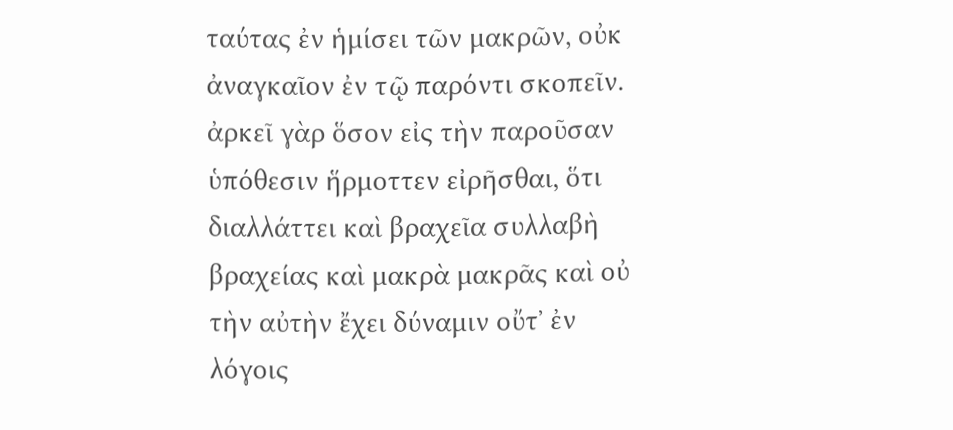ταύτας ἐν ἡμίσει τῶν μακρῶν, οὐκ ἀναγκαῖον ἐν τῷ παρόντι σκοπεῖν. ἀρκεῖ γὰρ ὅσον εἰς τὴν παροῦσαν ὑπόθεσιν ἥρμοττεν εἰρῆσθαι, ὅτι διαλλάττει καὶ βραχεῖα συλλαβὴ βραχείας καὶ μακρὰ μακρᾶς καὶ οὐ τὴν αὐτὴν ἔχει δύναμιν οὔτʼ ἐν λόγοις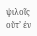ψιλοῖς οὔτʼ ἐν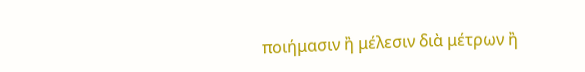ποιήμασιν ἢ μέλεσιν διὰ μέτρων ἢ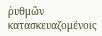ῥυθμῶν κατασκευαζομένοις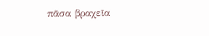πᾶσα βραχεῖα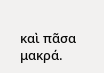καὶ πᾶσα μακρά.